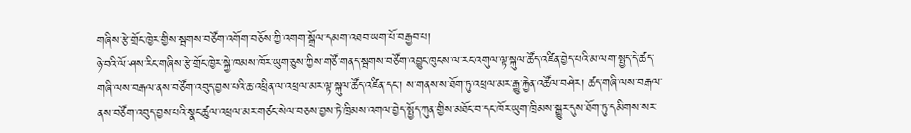གཞིས་རྩེ་གྲོང་ཁྱེར་གྱིས་སྦགས་བཙོག་འགོག་བཅོས་ཀྱི་འགག་སྒྲོལ་དམག་འཐབ་ཡག་པོ་བརྒྱབ་པ།
ཉེ་བའི་ལོ་ཤས་རིང་གཞིས་རྩེ་གྲོང་ཁྱེར་སྐྱེ་ཁམས་ཁོར་ཡུག་ཅུས་ཀྱིས་གཙོ་གནད་སྦགས་བཙོག་འབྱུང་ཁུངས་ལ་རང་འགུལ་ལྟ་སྐུལ་ཚོད་འཛིན་བྱེད་པའི་མ་ལག་སྤྱད་དེ་ཚད་གཞི་ལས་བརྒལ་ནས་བཙོག་འབུད་བྱས་པའི་ཆ་འཕྲིན་ལ་འཕྲལ་མར་ལྟ་སྐུལ་ཚོད་འཛིན་དང་། ས་གནས་ས་ཐོག་ཏུ་འཕྲལ་མར་རྒྱུ་རྐྱེན་འཚོལ་བཤེར། ཚད་གཞི་ལས་བརྒལ་ནས་བཙོག་འབུད་བྱས་པའི་སྣང་ཚུལ་འཕྲལ་མར་གཙང་སེལ་བཅས་བྱས་ཏེ་ཁྲིམས་འགལ་བྱེད་སྤྱོད་ཀུན་གྱིས་མཐོང་བ་དང་ཁོར་ཡུག་ཁྲིམས་སྒྱུར་དུས་ཐོག་ཏུ་དམིགས་སར་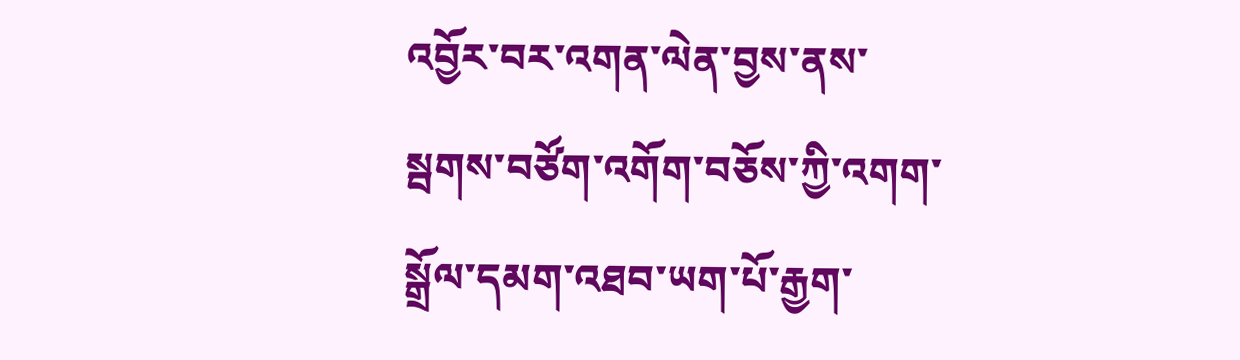འབྱོར་བར་འགན་ལེན་བྱས་ནས་སྦགས་བཙོག་འགོག་བཅོས་ཀྱི་འགག་སྒྲོལ་དམག་འཐབ་ཡག་པོ་རྒྱག་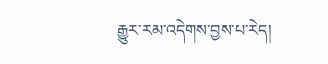རྒྱུར་རམ་འདེགས་བྱས་པ་རེད།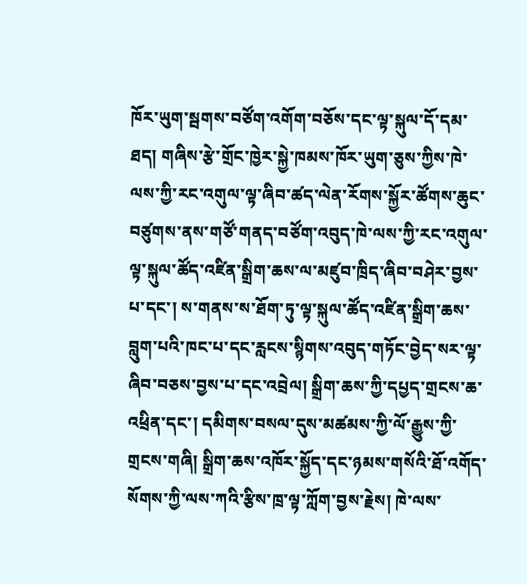ཁོར་ཡུག་སྦགས་བཙོག་འགོག་བཅོས་དང་ལྟ་སྐུལ་དོ་དམ་ཐད། གཞིས་རྩེ་གྲོང་ཁྱེར་སྐྱེ་ཁམས་ཁོར་ཡུག་ཅུས་ཀྱིས་ཁེ་ལས་ཀྱི་རང་འགུལ་ལྟ་ཞིབ་ཚད་ལེན་རོགས་སྐྱོར་ཚོགས་ཆུང་བཙུགས་ནས་གཙོ་གནད་བཙོག་འབུད་ཁེ་ལས་ཀྱི་རང་འགུལ་ལྟ་སྐུལ་ཚོད་འཛིན་སྒྲིག་ཆས་ལ་མཛུབ་ཁྲིད་ཞིབ་བཤེར་བྱས་པ་དང་། ས་གནས་ས་ཐོག་ཏུ་ལྟ་སྐུལ་ཚོད་འཛིན་སྒྲིག་ཆས་བླུག་པའི་ཁང་པ་དང་རླངས་སྙིགས་འབུད་གཏོང་བྱེད་སར་ལྟ་ཞིབ་བཅས་བྱས་པ་དང་འབྲེལ། སྒྲིག་ཆས་ཀྱི་དཔྱད་གྲངས་ཆ་འཕྲིན་དང་། དམིགས་བསལ་དུས་མཚམས་ཀྱི་ལོ་རྒྱུས་ཀྱི་གྲངས་གཞི། སྒྲིག་ཆས་འཁོར་སྐྱོད་དང་ཉམས་གསོའི་ཐོ་འགོད་སོགས་ཀྱི་ལས་ཀའི་རྩིས་ཁྲ་ལྟ་ཀློག་བྱས་རྗེས། ཁེ་ལས་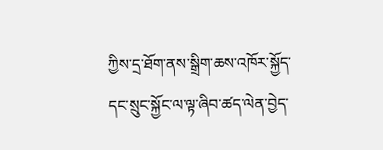ཀྱིས་དྲ་ཐོག་ནས་སྒྲིག་ཆས་འཁོར་སྐྱོད་དང་སྲུང་སྐྱོང་ལ་ལྟ་ཞིབ་ཚད་ལེན་བྱེད་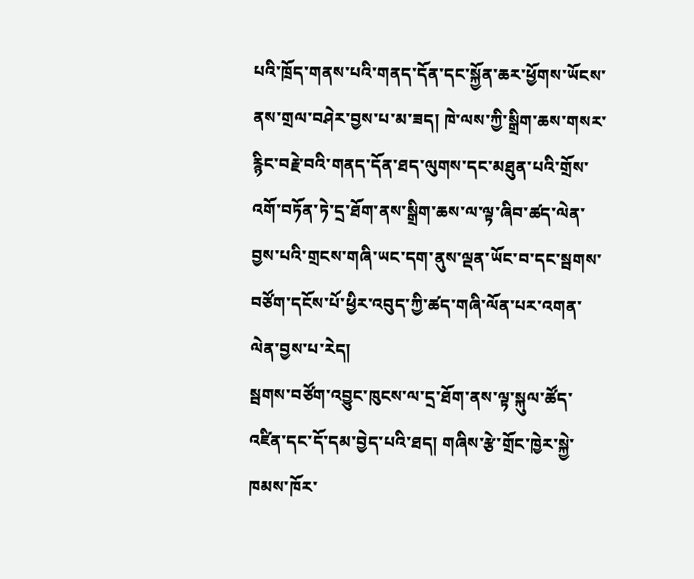པའི་ཁྲོད་གནས་པའི་གནད་དོན་དང་སྐྱོན་ཆར་ཕྱོགས་ཡོངས་ནས་གྲལ་བཤེར་བྱས་པ་མ་ཟད། ཁེ་ལས་ཀྱི་སྒྲིག་ཆས་གསར་རྙིང་བརྗེ་བའི་གནད་དོན་ཐད་ལུགས་དང་མཐུན་པའི་གྲོས་འགོ་བཏོན་ཏེ་དྲ་ཐོག་ནས་སྒྲིག་ཆས་ལ་ལྟ་ཞིབ་ཚད་ལེན་བྱས་པའི་གྲངས་གཞི་ཡང་དག་ནུས་ལྡན་ཡོང་བ་དང་སྦགས་བཙོག་དངོས་པོ་ཕྱིར་འབུད་ཀྱི་ཚད་གཞི་ལོན་པར་འགན་ལེན་བྱས་པ་རེད།
སྦགས་བཙོག་འབྱུང་ཁུངས་ལ་དྲ་ཐོག་ནས་ལྟ་སྐུལ་ཚོད་འཛིན་དང་དོ་དམ་བྱེད་པའི་ཐད། གཞིས་རྩེ་གྲོང་ཁྱེར་སྐྱེ་ཁམས་ཁོར་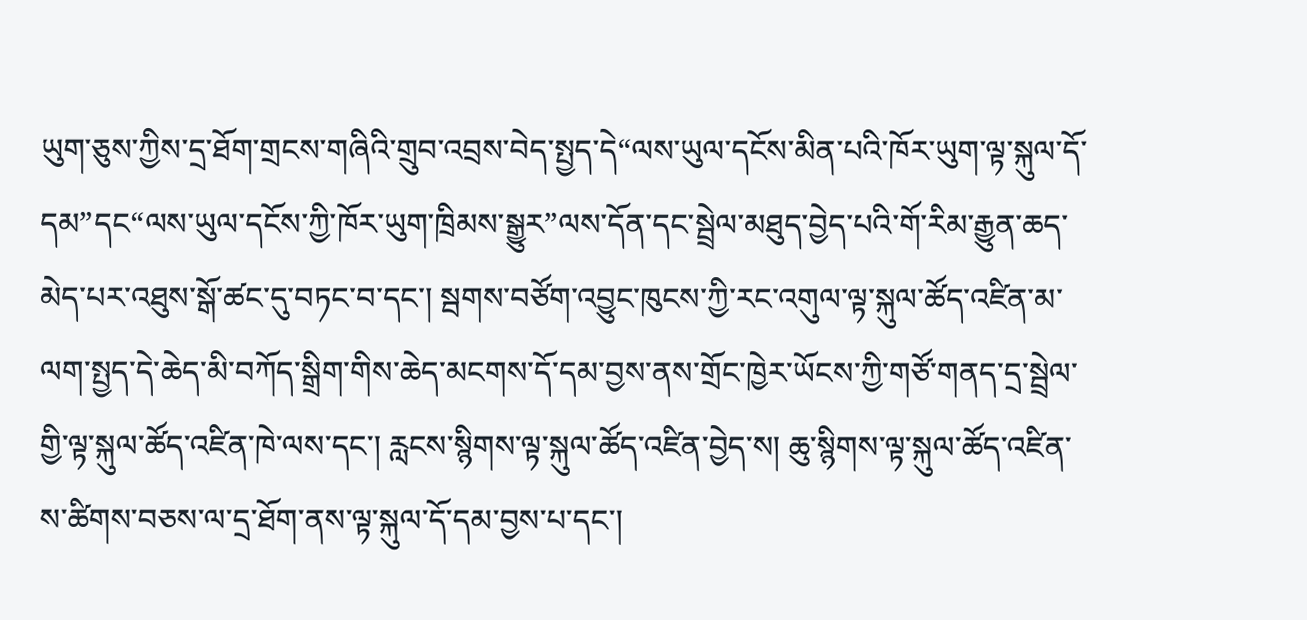ཡུག་ཅུས་ཀྱིས་དྲ་ཐོག་གྲངས་གཞིའི་གྲུབ་འབྲས་བེད་སྤྱད་དེ“ལས་ཡུལ་དངོས་མིན་པའི་ཁོར་ཡུག་ལྟ་སྐུལ་དོ་དམ”དང“ལས་ཡུལ་དངོས་ཀྱི་ཁོར་ཡུག་ཁྲིམས་སྒྱུར”ལས་དོན་དང་སྦྲེལ་མཐུད་བྱེད་པའི་གོ་རིམ་རྒྱུན་ཆད་མེད་པར་འཐུས་སྒོ་ཚང་དུ་བཏང་བ་དང་། སྦགས་བཙོག་འབྱུང་ཁུངས་ཀྱི་རང་འགུལ་ལྟ་སྐུལ་ཚོད་འཛིན་མ་ལག་སྤྱད་དེ་ཆེད་མི་བཀོད་སྒྲིག་གིས་ཆེད་མངགས་དོ་དམ་བྱས་ནས་གྲོང་ཁྱེར་ཡོངས་ཀྱི་གཙོ་གནད་དྲ་སྦྲེལ་གྱི་ལྟ་སྐུལ་ཚོད་འཛིན་ཁེ་ལས་དང་། རླངས་སྙིགས་ལྟ་སྐུལ་ཚོད་འཛིན་བྱེད་ས། ཆུ་སྙིགས་ལྟ་སྐུལ་ཚོད་འཛིན་ས་ཚིགས་བཅས་ལ་དྲ་ཐོག་ནས་ལྟ་སྐུལ་དོ་དམ་བྱས་པ་དང་།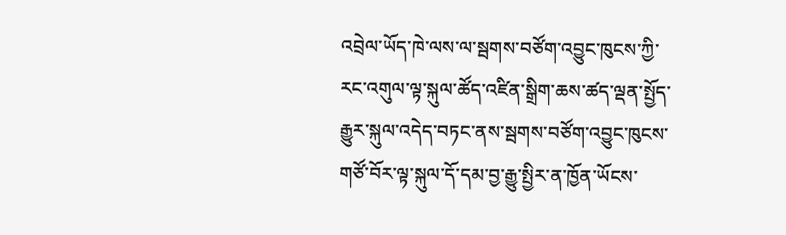འབྲེལ་ཡོད་ཁེ་ལས་ལ་སྦགས་བཙོག་འབྱུང་ཁུངས་ཀྱི་རང་འགུལ་ལྟ་སྐུལ་ཚོད་འཛིན་སྒྲིག་ཆས་ཚད་ལྡན་སྤྱོད་རྒྱུར་སྐུལ་འདེད་བཏང་ནས་སྦགས་བཙོག་འབྱུང་ཁུངས་གཙོ་བོར་ལྟ་སྐུལ་དོ་དམ་བྱ་རྒྱུ་སྤྱིར་ན་ཁྱོན་ཡོངས་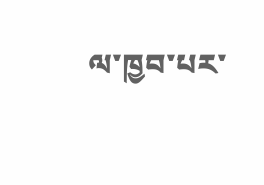ལ་ཁྱབ་པར་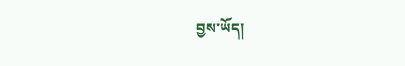བྱས་ཡོད།